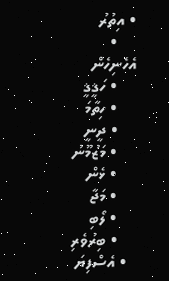• އިތުރު
    • އެހެނިހެން
    • ހަޤީޤީ
    • ހިތާމަ
    • ދީނީ
    • މަޒުމޫނު
    • ޅެން
    • މަޖާ
    • ލޯބި
    • ބިރުވެރި
  • އެސްފިޔަ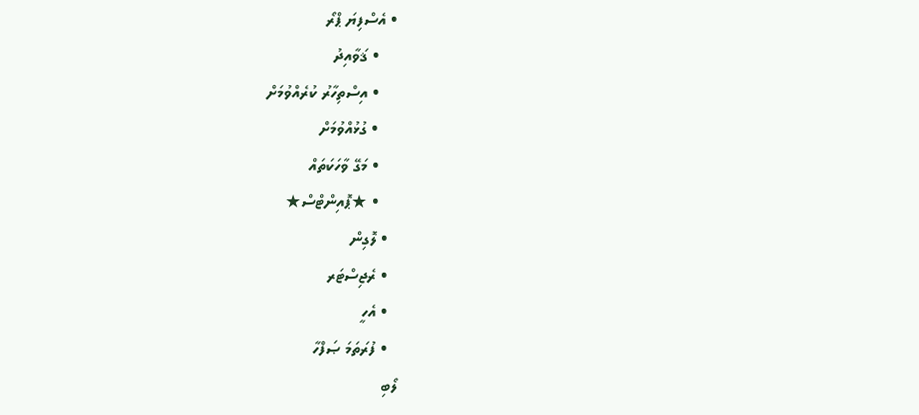• އެސްފިޔަ ޕްރޯ
    • ޤަވާއިދު
    • އިސްތިހާރު ކުރެއްވުމަށް
    • ގުޅުއްވުމަށް
    • މަގޭ ވާހަކަތައް
    • ★ޕޮއިންޓްސް★
  • ލޮގިން
  • ރެޖިސްޓަރ
  • އެހީ
  • ފުރަތަމަ ޞަފްހާ
ލޯބި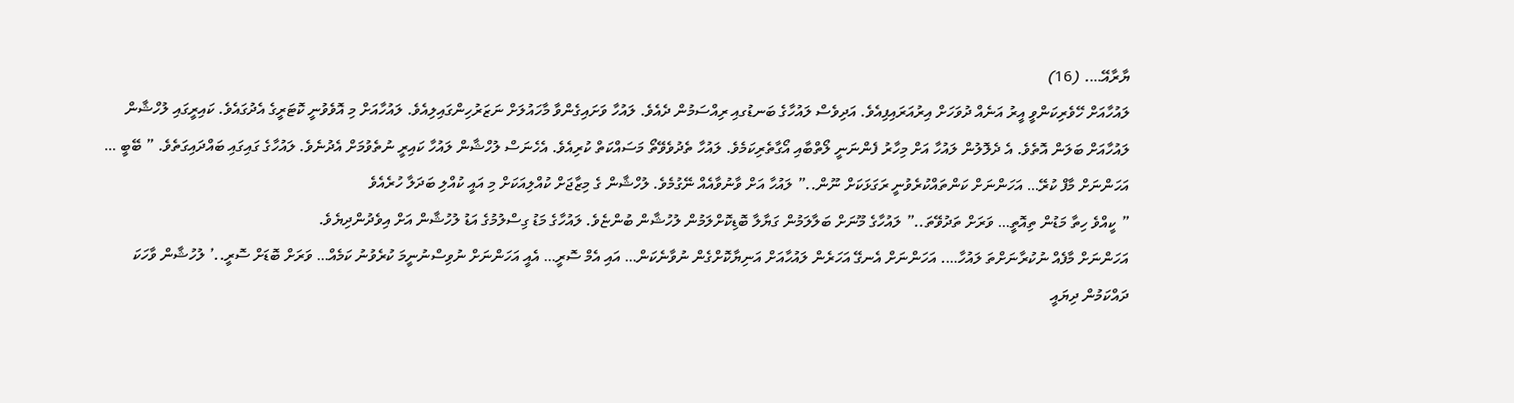ޔާރާއޭ…. (16)
ލައުހާއަށް ހޭވެރިކަންވީ އީރު އަނެއް ދުވަހަށް އިރުއަރައިފިއެވެ. އަދިވެސް ލައުހާގެ ބަނޑުގއި ރިއްސަމުން ދެއެވެ. ލައުހާ ވަށައިގެންވާ މާހައުލަށް ނަޒަރުހިންގައިލިއެވެ. ލައުހާއަށް މި އޮވެވުނީ ކޮޓަރީގެ އެދުގައެވެ. ކައިރީގައި ލުހްޝާން ލައުހާއަށް ބަލަން އޮތެވެ. އެ ދެލޮލުން ލައުހާ އަށް މިހާރު ފެންނަނީ ލޯތްބާއި އޯގާތެރިކަމެވެ. ލައުހާ ތެދުވެވޭތޯ މަސައްކަތް ކުރިއެވެ. އެހެނަސް ލުހްޝާން ލައުހާ ކައިރީ ނުތެވުމަށް އެދުނެވެ. ލައުހާގެ ގައިގައި ބައްދައިގަތެވެ. ” ބޭބީ … އަހަންނަށް މާފް ކުރޭ… އަހަންނަށް ކަންތައްކުރެވުނީ ރަގަޅަކަށް ނޫން..” ލައުހާ އަށް ވާނުވާއެއް ނޭގުމެވެ. ލުހްޝާން ގެ މިޒާޖަށް ކުއްލިއަކަށް މި އައީ ކުއްލި ބަދަލާ ހުރެއެވެ
” ކީއްވެ ހިތާ މަޑުން ތިއޮތީ… ވަރަށް ތަދުވޭތަ..” ލައުހާގެ މޫނަށް ބަލާލަމުން ގަޔާލާ ބޮޑިކޮށްލަމުން ލުހުޝާން ބުންޏެވެ. ލައުހާގެ މަޑު ގިސްލުމުގެ އަޑު ލުހުޝާން އަށް އިވެދުންދިޔެވެ.
އަހަންނަށް މާފެއް ނުކުރާނަށްތަ ލައުހާ…. އަހަންނަށް އެނގޭ އަހަރެން ލައުހާއަށް އަނިޔާކޮށްގެން ނުވާނެކަން… އައި އެމް ސޮރީ… އެއީ އަހަންނަށް ނުވިސްނުނީމަ ކުރެވުނު ކަމެއް… ވަރަށް ބޮޑަށް ސޮރީ..’ ލުހުޝާން ވާހަކަ ދައްކަމުން ދިޔައީ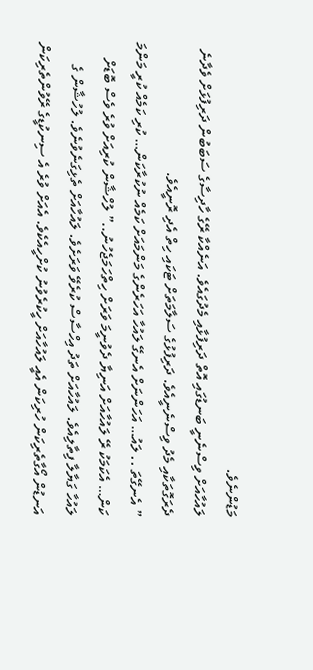މަޑުންނެވެ.
ލައުހާއަށް ވިސްނެނީ ބަނޑުގައި އޮތް ދަރިފުޅާއި މެދުގައެވެ. އަނެއްކާ ރޭގެ ހާދިސާގެ ސަބަބުން ދަރިފުޅަށް ވެދާނެ ދެރަގޮތަކާއި މެދު ވިސްނެނީއެވެ. ދަރިފުޅުގެ ސަލާމަތަށް ޓަކައި ހިތް އެދި ރޮނީއެވެ.
” އެނގޭތަ .. ލައު… އަހަންނަށް އެނގޭ ލައުހާ އަހަރެންގެ މަންމައަށް ކަމެއް ނުކުރާކަން… ކުރި ކަމެއް ކުރީ މަންމަ ކަން… އެކަމަކު ރޭ ލައުހާއަށް އަނިޔާ ދެވުނީމަ ވަރަށް ހިތްހަމަޖެހުނު..” ލުހްޝާން ކުރިއަށް ވުރެ ވެސް ބޮޑަށް ލައުހާ ގަޔާލާ ފިތާލިއެވެ. ލައުހާއަށް ތަދު އިހްސާސް ކުރެވޭ ވަރަށެވެ. ލައުހާއަށް ތެޅިގަނެވުނެވެ. ލުހުޝާން ގެ އަނޑުން އޯގާތެރިކަން ހުރިކަން އެއީ ލައުހާއަށް ހީކުރެވުނު ކުށްހީއެކެވެ. އެއަށް ވުރެ އެ ސިނކުޑީގެ ރޭވުންތެރިކަން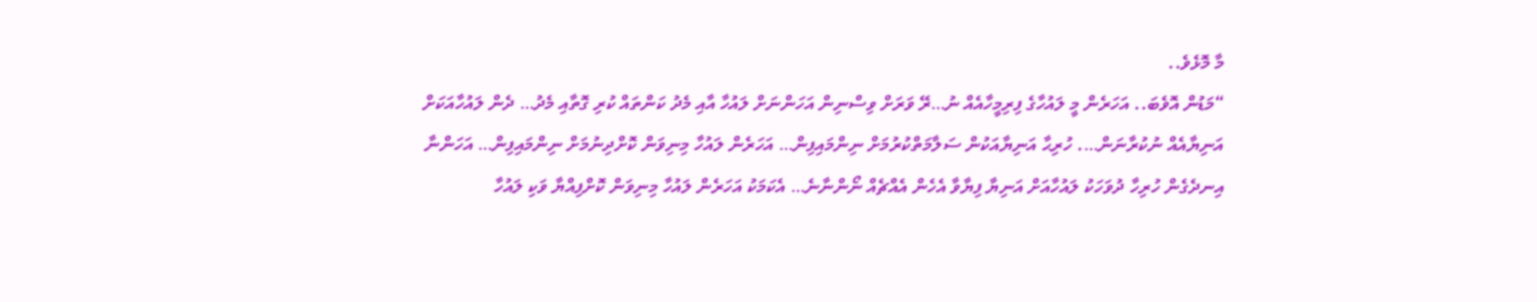މާ މޮޅެވެ..
“މަޑުން އޮވެބަ.. އަހަރެން މީ ލައުހާގެ ފިރިމީހާއެއް ނު…ރޭ ވަރަށް ވިސްނިން އަހަންނަށް ލައުހާ އާއި މެދު ކަންތައް ކުރި ގޮތާއި މެދު… ދެން ލައުހާއަކަށް އަނިޔާއެއް ނުކުރާނަން…. ހުރިޙާ އަނިޔާއަކުން ސަލާމަތްކުރުމަށް ނިންމައިފިން… އަހަރެން ލައުހާ މިނިވަން ކޮށްދިނުމަށް ނިންމައިފިން… އަހަންނާ އިނދެގެން ހުރިހާ ދުވަހަކު ލައުހާއަށް އަނިޔާ ފިޔާވާ އެހެން އެއްޗެއް ނޯންނާނެ… އެކަމަކު އަހަރެން ލައުހާ މިނިވަން ކޮށްފިއްޔާ ވަކި ލައުހާ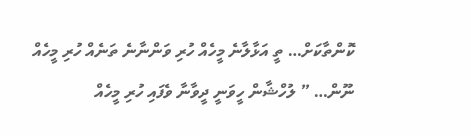ކޮންތާކަށް… ތީ އަޅާލާނެ މީހެއް ހުރި ވަންނާނެ ތަނެއް ހުރި މީހެއް ނޫން… ” ލުހްޝާން ހީވަނީ ދީވާނާ ވެފައި ހުރި މީހެއް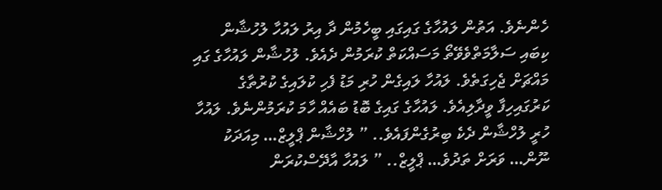ހެންނެވެ. އަތުން ލައުހާގެ ގައިގައި ބީހެމުން ދާ އިރު ލައުހާ ލުހުޝާން ކިބައި ސަލާމަތްވެވޭތޯ މަސައްކަތް ކުރަމުން ދެއެވެ. ލުހުޝާން ލައުހާގެ ގައި މައްޗަށް ޖެހިގަތެވެ. ލައުހާ ލައިގެން ހުރި މަޑު ފެހި ކުލައިގެ ކުރުތާގެ ކަރުގައިހިފާ ވީދާލިއެވެ. ލައުހާގެ ގައިގެ ބޮޑު ބައެއް ހާމަ ކުރަމުންނެވެ. ލައުހާ ހުރީ ލުހްޝާން ދެކެ ބިރުގެންފައެވެ.. ” ލުހްޝާން ޕްލީޒް… މިއަދަކު ނޫން… ވަރަށް ތަދުވެ… ޕްލީޒް.. ” ލައުހާ އާދޭސްކުރަން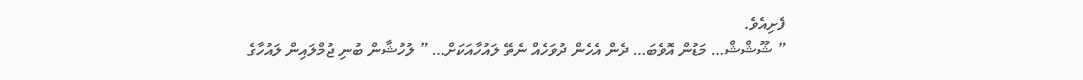ފެށިއެވެ.
” ޝޫޝްޝް… މަޑުން އޮވެބަ… ދެން އެހެން ދުވަހެއް ނެތޭ ލައުހާއަކަށް… ” ލުހުޝާން ބުނި ޖުމްލައިން ލައުހާގެ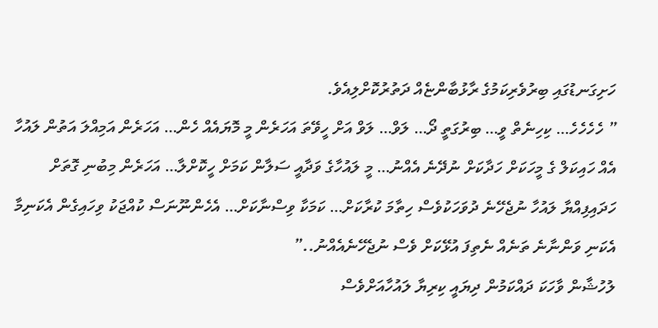ހަށިގަނޑުގައި ބިރުވެރިކަމުގެ ރާޅުބާންޏެއް ދަތުރުކޮށްލިއެވެ.
” ހެހެހެހެ… ކިހިނެތް ވީ… ބިރުގަތީ ދޯ… ލަވް… ލަވް އަށް ހީވޭތަ އަހަރެން މީ މޮޔައެއް ހެން… އަހަރެން އަމިއްލަ އަތުން ލައުހާ އެއް ހައިކަލް ގެ މީހަކަށް ހަދާކަށް ނުދޭނެ އެއްނު… މީ ލައުހާގެ ވަދާއީ ސަލާން ކަމަށް ހީކޮށްލާ… އަހަރެން މިބުނި ގޮތަށް ހަދައިފިއްޔާ ލައުހާ ނުޖެހޭނެ ދުވަހަކުވެސް ހިތާމަ ކުރާކަށް… ކަމަކާ ވިސްނާކަށް… އެހެންނޫނަސް ކުއްޖަކު ވިހައިގެން އެކަނިމާ އެކަނި ވަންނާނެ ތަނެއް ނެތިފަ އުޅޭކަށް ވެސް ނުޖެހޭނެއެއްނު..”
ލުހުޝާން ވާހަކަ ދައްކަމުން ދިޔައީ ކިރިޔާ ލައުހާއަށްވެސް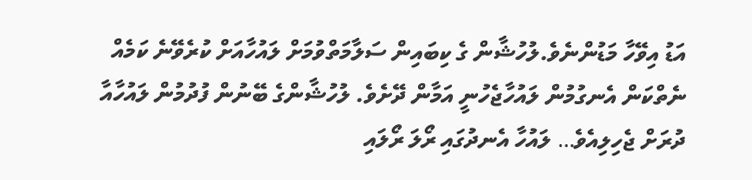އަޑު އިވޭހާ މަޑުންނެވެ.ލުހުޝާން ގެ ކިބައިން ސަލާމަތްވުމަށް ލައުހާއަށް ކުރެވޭނެ ކަމެއް ނެތްކަން އެނގުމުން ލައުހާޖެހުނީ އަމާން ދޭށެވެ. ލުހުޝާންގެ ބޭނުން ފުދުމުން ލައުހާއާ ދުރަށް ޖެހިލިއެވެ… ލައުހާ އެނދުގައި ރޯލަ ރޯލައި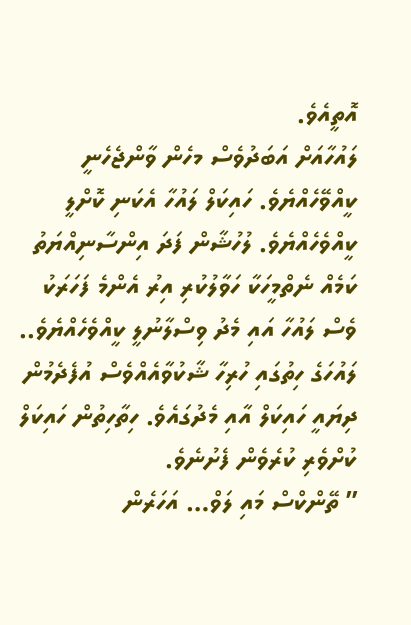އޮތީއެވެ.
ލައުހާއަށް އަބަދުވެސް މހެން ވާންޖެހެނީ ކީއްވޭހެއްޔެވެ. ހައިކަލް ލައުހާ އެކަނި ކޮށްލީ ކީއްވެހެއްޔެވެ. ލުހުޝާން ފަދަ އިންސާނިއްޔަތު ކަމެއް ނެތްމީހަކާ ހަވާލުކުރި އިރު އެންމެ ފަހަރަކު ވެސް ލައުހާ އައި މެދު ވިސްލާނުލީ ކީއްވެހެއްޔެވެ.. ލައުހަގެ ހިތުގައި ހުރިހާ ޝާކުވާއެއްވެސް އުފެދެމުން ދިޔައީ ހައިކަލް އާއި މެދުގައެވެ. ހިތާހިތުން ހައިކަލް ކުށްވެރި ކުރެވެން ފެށުނެވެ.
” ތޭންކްސް މައި ލަވް… އަހަރެން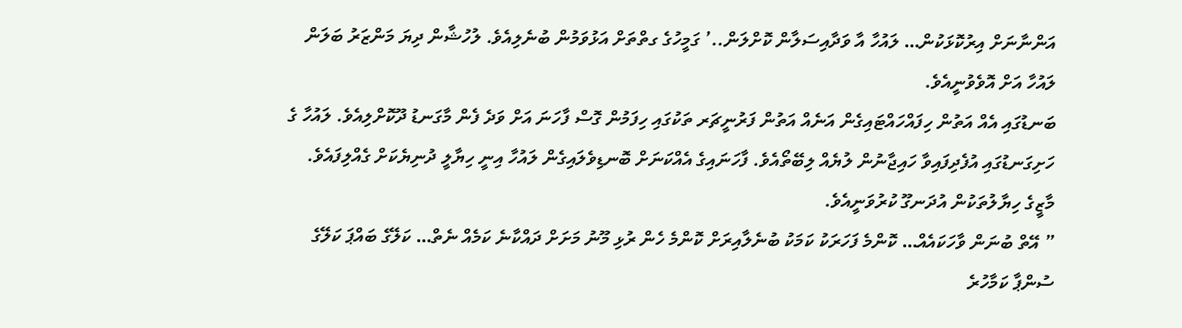އަންނާނަށް އިރުކޮޅަކުން… ލައުހާ އާ ވަދާއިސަލާން ކޮށްލަން..’ ގަމީހުގެ ގތްތަށް އަޅުވަމުން ބުނެލިއެވެ. ލުހުޝާން ދިޔަ މަންޒަރު ބަލަން ލައުހާ އަށް އޮވެވުނީއެވެ.
ބަނޑުގައި އެއް އަތުން ހިފައްހައްޓައިގެން އަނެއް އަތުން ފަރުނީޗަރ ތަކުގައި ހިފަމުން ގޮސް ފާހަނަ އަށް ވަދެ ފެން މާގަނޑު ދޫކޮށްލިއެވެ. ލައުހާ ގެ ހަށިގަނޑުގައި އުފެދިފައިވާ ހައިޖާނުން ލުޔެއް ލިބޭތޯއެވެ. ފާހަނައިގެ އެއްކަނަށް ބޮނޑިވެލައިގެން ލައުހާ އިނީ ހިޔާލީ ދުނިޔެކަށް ގެއްލިފައެވެ. މާޒީގެ ހިޔާލުތަކުން އުދަނގޫ ކުރުވަނީއެވެ.
” އޭތް ބުނަން ވާހަކައެއް… ކޮންމެ ފަހަރަކު ކަމަކު ބުނެލާއިރަށް ކޮންމެ ހެން ރުޅި މޫނު މަށަށް ދައްކާނެ ކަމެއް ނެތް… ކަލޭގެ ބައްޕަ ކަލޭގެ ސުންޕާ ކަމާހުރެ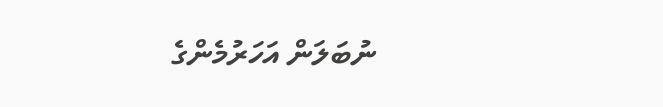ނުބަލަން އަހަރުމެންގެ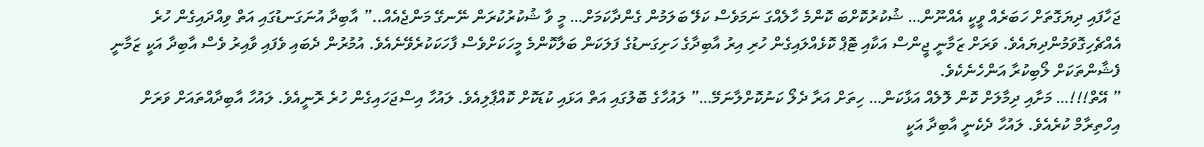ޖަހާފައި ދިޔަގޮތަށް ހަބަރެއް ވީކީ އެއްނޫން… ޝުކުރުކޮށްބަ ކޮންމެ ހާލެއްގަ ނަމަވެސް ކަލޭ ބަލަމުން ގެންދާކަމަށް… މީ ވާ ޝުކުރުކުރަން ނޭނގޭ މަންޖެއެއް..” އާބިދާ އުނަގަނޑުގައި އަތް ވިއްދައިގެން ހުރެ އެއްޗެހިގޮވަމުންދިޔައެވެ. ވަރަށް ޒަމާނީ ޖީންސް އަކާއި ޓޮޕް ކޮޅެއްލައިގެން ހުރި އިރު އާބިދާގެ ހަށިގަނޑުގެ ފަލަކަން ބަލާކޮންމެ މީހަކަށްވެސް ފާހަކަކުރެވޭނެއެވެ. އުމުރުން ދެބައި ވެފައި ވާއިރު ވެސް އާބިދާ އަކީ ޒަމާނީ ފެޝާންތަކަށް ލޯބިކުރާ އަންހެނެކެވެ.
” އޭތް!!!… މަށާއި ދިމާލަށް ކޮން ލޮލެއް އަޅާކަން… ހިތަށް އަރާ ދެލޯ ކަނުކޮށްލާނަމޭ…” ލައުހާގެ ބޮލުގައި އަތް އަޅައި ކުޑަކޮށް ކޮއްޕާލިއެވެ. ލައުހާ އިސްޖަހައިގެން ހުރެ ރޮނީއެވެ. ލައުހާ އާބިދާއްތައަށް ވަރަށް އިހްތިރާމް ކުރެއެވެ. ލައުހާ ދެކެނީ އާބިދާ އަކީ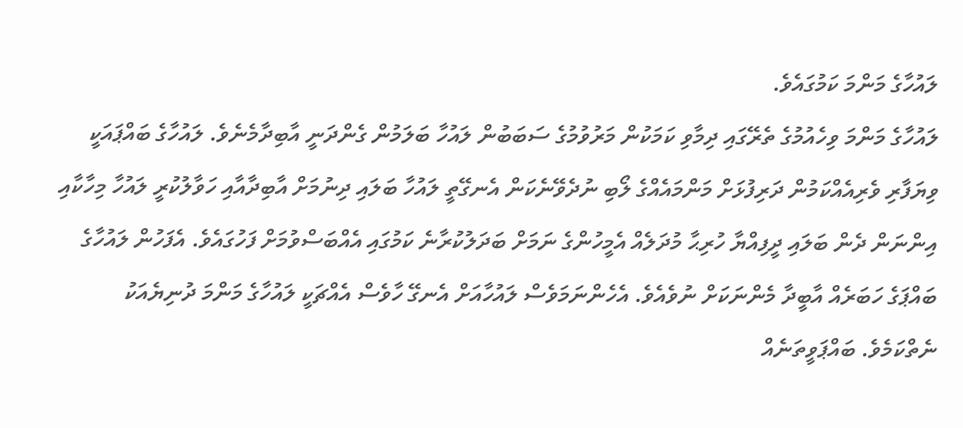ލައުހާގެ މަންމަ ކަމުގައެވެ.
ލައުހާގެ މަންމަ ވިހެއުމުގެ ތެރޭގައި ދިމާވި ކަމަކުން މަރުވުމުގެ ސަބަބުން ލައުހާ ބަލަމުން ގެންދަނީ އާބިދާމެނެވެ. ލައުހާގެ ބައްޕައަކީ ވިޔަފާރި ވެރިއެއްކަމުން ދަރިފުޅަށް މަންމައެއްގެ ލޯބި ނުދެވޭނެކަން އެނގޭތީ ލައުހާ ބަލައި ދިނުމަށް އާބިދާއާއި ހަވާލުކުރީ ލައުހާ މިހާކާއި އިންނަން ދެން ބަލައި ދީފިއްޔާ ހުރިޙާ މުދަލެއް އެމީހުންގެ ނަމަށް ބަދަލުކުރާނެ ކަމުގައި އެއްބަސްވުމަށް ފަހުގައެވެ. އެފަހުން ލައުހާގެ ބައްޕަގެ ހަބަރެއް އާބީދާ މެންނަކަށް ނުވެއެވެ. އެހެންނަމަވެސް ލައުހާއަށް އެނގޭ ހާވެސް އެއްޗަކީ ލައުހާގެ މަންމަ ދުނިޔެއަކު ނެތްކަމެވެ. ބައްޕަވީތަނެއް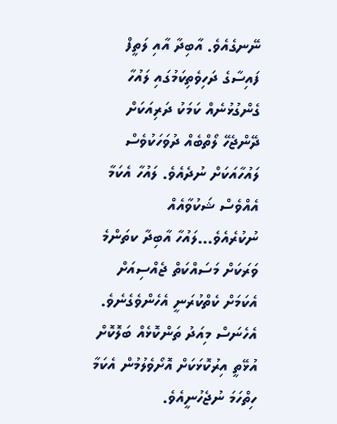ނޭނގެއެވެ. އާބިދާ އާއި ލަތީފް ފައިސާގެ ދަހިވެތިކަމުގައި ލައުހާ ގެންގުޅުނެއް ކަމަކު ދަރިއަކަށް ދޭންޖެހޭ ލޯތްބެއް ދުވަހަކުވެސް ލައުހާއަކަށް ނުދެއެވެ. ލައުހާ އެކަމާ އެއްވެސް ޝަކުވާއެއް ނުކުރެއެވެ…ލައުހާ އާބިދާ ކތަންމެ ވަރަކަށް މަސައްކަތް ޖެއްސިއަށް އެކަމަށް ކެތްކުރަނީ އެހެންވެގެނެވެ. އެހެނަސް މިއަދު ތަންކޮޅެއް ބަލޮކޮށް އުޅޭތީ އިރުކޮޅަކަށް އޮށޯވެލުމުން އެކަމާ ހިތްހަމަ ނުޖެހުނީއެވެ.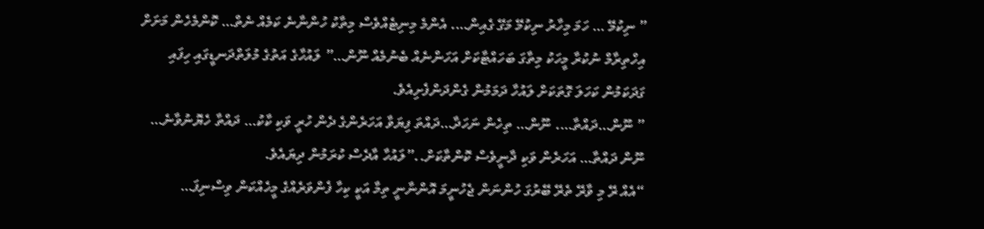” ނިކުމޭ … ހަމަ މިހާރު ނިކުމޭ މަގޭ ގެއިން…. އެންމެ މިނިޓެއްވެސް މިތާކު ހުންނާނެ ކަމެއް ނެތް… ކޮންމެހެން މަށަށް އިހްތިރާމް ނުކުރާ މީހަކު މިތާގަ ބަހައްޓާކަށް އަހަންނެއް ބެނުމެއް ނޫން…” ލައުހާގެ އަތުގެ މުލަތްދަނޑީގައި ހިފައި ގަދަކަމުން ކަހަލަ ގޮތަކަށް ލައުހާ ދަމަމުން ގެންދަންފެށިއެވެ.
” ނޫން…ދައްތާ…. ނޫން… ތިހެން ނަހަދާ…ދައްތަ ފިޔަވާ އަހަރެންގެ ދެން ހުރީ ވަކި ކާކު… ދައްތާ ހެޔޮނުވާނެ… ނޫން ދައްތާ… އަހަރެން ވަކި ދާނީވެސް ކޮންތާކަށް..”ލައުހާ އާދެސް ކުރަމުން ދިޔައެވެ.
“އެއް ރޭ މި ވާރޭ ތެރޭ ބޭރުގަ ހުންނަން ޖެހުނީމަ އޮންނާނީ ތިމާ އަކީ ކިހާ ފެންވަރެއްގެ މީހެއްކަން ވިސްނިފަ…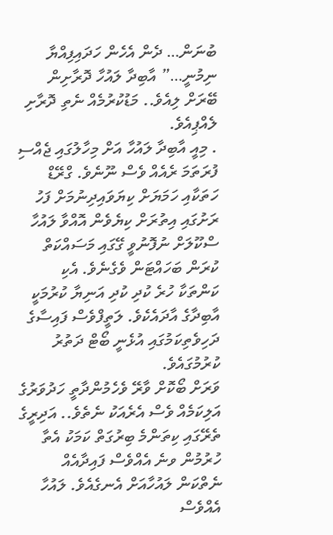ބުނަން… ދެން އެހެން ހަދައިފިއްޔާ ނިމުނީ…” އާބިދާ ލައުހާ ދޮރާށިން ބޭރަށް ލިއެވެ.. މަޑުކުރުމެއް ނެތި ދޮރާށި ލެއްޕިއެވެ.
. މިއީ އާބިދާ ލައުހާ އަށް މިހާލުގައި ޖެއްސި ފުރަތަމަ ރެއެއް ވެސް ނޫނެވެ. ގްރޭޑް ހަތަކާއި ހަމަޔަށް ކިޔަވައިދިނުމަށް ފަހު ރަށުގައި އިތުރަށް ކިޔެވެން އޮއްވާ ލައުހާ ސްކޫލަށް ނުފޮނުވީ ގޭގައި މަސައްކަތް ކުރަން ބަހައްޓަން ވެގެނެވެ. އެކި ކަންތަކާ ހުރެ ކުދި ކުދި އަނިޔާ ކުރުމަކީ އާބިދާގެ އާދައެކެވެ. ލަތީފްވެސް ފައިސާގެ ދަހިވެތިކަމުގައި އުޅެނީ ބޯޓް ދަތުރު ކުރުމުގައެވެ.
ވަރަށް ބޯކޮށް ވާރޭ ވެހެމުންދާތީ ހަދުވަރުގެ އަލިކަމެއް ވެސް އެރެއަކު ނެތެވެ.. އަދިރީގެ ތެރޭގައި ކިތަންމެ ބިރުގަތް ކަމަކު އެތާ ހުރުމުން ވނެ އެއްވެސް ފައިދާއެއް ނެތްކަން ލައުހާއަށް އެނގެއެވެ. ލައުހާ އެއްވެސް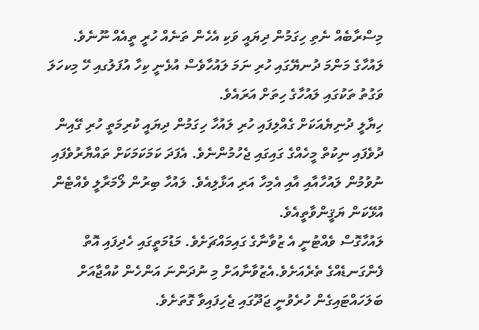މިސްރާބެއް ނެތި ހިގަމުން ދިޔައީ ވަކި އެހެން ތަނެއް ހުރީ ތީއެއް ނޫނެވެ. ލައުހާގެ މަންމަ ދުނޔޭގައި ހުރި ނަމަ ލައުހާވެސް އުޅެނީ ކިހާ އުފަލުގއި ހޭ މިކހަލަ ވަގުތު ތަކުގައި ލައުހާގެ ހިތަށް އަރައެވެ.
ހިޔާލީ ދުނިޔެއަކަށް ގެއްލިފައި ހުރި ލައުހާ ހިގަމުން ދިޔައީ ކުރިމަތީ ހުރި ގޭއިން ދުވެފައި ނިކުތް މީހެއްގެ ގައިގައި ޖެހުމުންނެވެ. އެފަދަ ކަމަކަމަކަށް ތައްޔާރުވެފައި ނުވުމުން ލައުހާއާއި އާއި އެމިހާ އަރި އަޅާލިއެވެ. ލައުހާ ބިރުން ލޯމަރާލީ ވެއްޓެން އުޅޭކަން ޔަޤީންވާތީއެވެ.
ލައުހާގޮސް ވެއްޓުނީ އެ ޒުވާނާގެ ގައިމައްޗަށެވެ. މަޑުމަތީގައި ހެދިފައި އޮތް ފެންގަނޑެއްގެ ތެރެއަށެވެ.އެޒުވާނާއަށް މި ނުދަންނަ އަންހެން ކުއްޖާއަށް ބަލަހައްޓައިގެން ހުރެވުނީ ޖަދޫގައި ޖެހިފައިވާ ގޮތަށެވެ.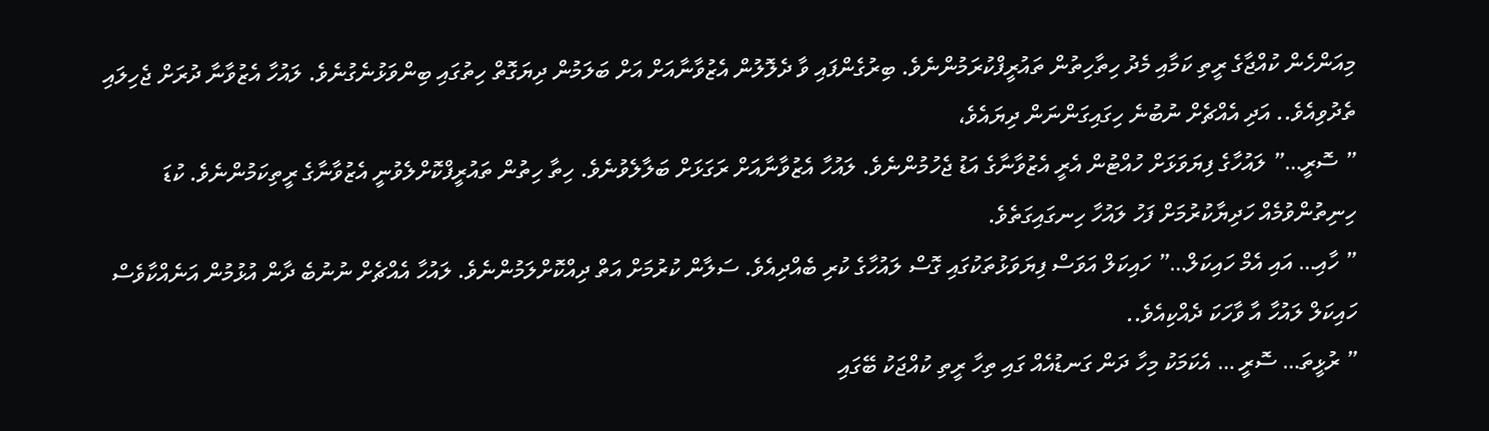މިއަންހެން ކުއްޖާގެ ރީތި ކަމާއި މެދު ހިތާހިތުން ތައުރީފްކުރަމުންނެވެ. ބިރުގެންފައި ވާ ދެލޮލުން އެޒުވާނާއަށް އަށް ބަލަމުން ދިޔަގޮތް ހިތުގައި ބިންވަޅުނެގުނެވެ. ލައުހާ އެޒުވާނާ ދުރަށް ޖެހިލައި ތެދުވިއެވެ.. އަދި އެއްޗެށް ނުބުނެ ހިގައިގަންނަން ދިޔައެވެ،
” ސޮރީ…” ލައުހާގެ ފިޔަވަޅަށް ހުއްޓުން އެރީ އެޒުވާނާގެ އަޑު ޖެހުމުންނެވެ. ލައުހާ އެޒުވާނާއަށް ރަގަޅަށް ބަލާލެވުނެވެ. ހިތާ ހިތުން ތައުރީފްކޮށްލެވުނީ އެޒުވާނާގެ ރީތިކަމުންނެވެ. ކުޑަ ހިނިތުންވުމެއް ހަދިޔާކުރުމަށް ފަހު ލައުހާ ހިނގައިގަތެވެ.
” ހާއި… އައި އެމް ހައިކަލް…” ހައިކަލް އަވަސް ފިޔަވަޅުތަކުގައި ގޮސް ލައުހާގެ ކުރި ބެއްދިއެވެ. ސަލާން ކުރުމަށް އަތް ދިއްކޮށްލަމުންނެވެ. ލައުހާ އެއްޗެށް ނުނުބެ ދާން އުޅުމުން އަނެއްކާވެސް ހައިކަލް ލައުހާ އާ ވާހަކަ ދެއްކިއެވެ..
” ރުޅީތަ… ސޮރީ … އެކަމަކު މިހާ ދަން ގަނޑުއެއް ގައި ތިހާ ރީތި ކުއްޖަކު ބޭގައި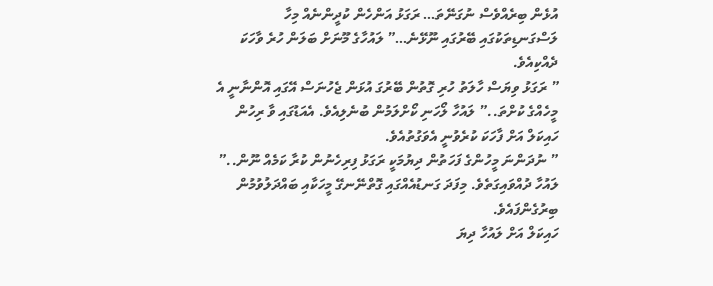އުޅެން ބިރެއްވެސް ނުގަނޭތަ… ރަގަޅު އަންހެން ކުދީންނެއް މިހާ ލަސްގަނޑިތަކުގައި ބޭރުގައި ނޫޅޭނެ…” ލައުހާގެ މޫނަށް ބަލަން ހުރެ ވާހަކަ ދެއްކިއެވެ.
” ރަގަޅު ވިޔަސް ހާލަތު ހުރި ގޮތުން ބޭރުގަ އުޅަން ޖެހުނަސް އޭގައި އޮންނާނީ އެ މީހެއްގެ ކުށްތަ..” ލައުހާ ލޯހަނި ކޯށްލަމުން ބުނެލިއެވެ. އެއަޑުގައި ވާ ރިހުން ހައިކަލް އަށް ފާހަކަ ކުރެވުނީ އެވަގުތުއެވެ.
” ނުދަންނަ މީހުންގެ ފަހަތުން ދިޔުމަކީ ރަގަޅު ފިރިހެނުން ކުރާ ކަމެއް ނޫން..” ލައުހާ ދުއްވައިގަތެވެ. މިފަދަ ގަނޑުއެއްގައި ގޮތްނޭނގޭ މީހަކާއި ބައްދަލުވުމުން ބިރުގެންފައެވެ.
ހައިކަލް އަށް ލައުހާ ދިޔަ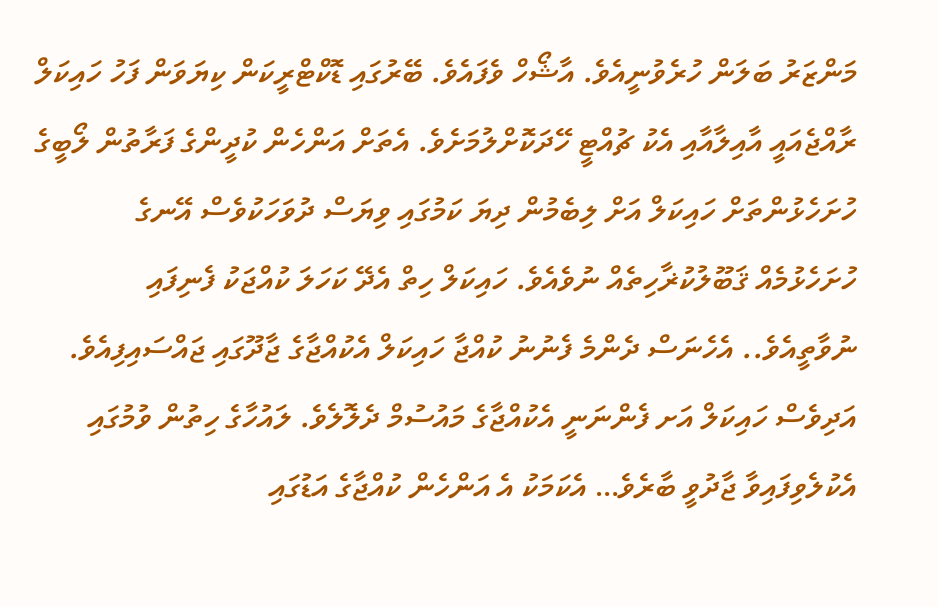މަންޒަރު ބަލަން ހުރެވުނީއެވެ. އާޝޯހް ވެފައެވެ. ބޭރުގައި ޑޮކްޓްރީކަން ކިޔަވަން ފަހު ހައިކަލް ރާއްޖެއައީ އާއިލާއާއި އެކު ޗުއްޓީ ހޭދަކޮށްލުމަށެވެ. އެތަށް އަންހެން ކުދީންގެ ފަރާތުން ލޯބީގެ ހުށަހެޅުންތަށް ހައިކަލް އަށް ލިބެމުން ދިޔަ ކަމުގައި ވިޔަސް ދުވަހަކުވެސް އޭނގެ ހުށަހެޅުމެއް ޤަބޫލުކުޜާހިތެއް ނުވެއެވެ. ހައިކަލް ހިތް އެދޭ ކަހަލަ ކުއްޖަކު ފެނިފައި ނުވާތީއެވެ.. އެހެނަސް ދެންމެ ފެނުނު ކުއްޖާ ހައިކަލް އެކުއްޖާގެ ޖާދޫގައި ޖައްސައިފިއެވެ. އަދިވެސް ހައިކަލް އަށ ފެންނަނީ އެކުއްޖާގެ މައުސުމް ދެލޮލެވެ. ލައުހާގެ ހިތުން ވުމުގައި އެކުލެވިފައިވާ ޖާދުވީ ބާރެވެ… އެކަމަކު އެ އަންހެން ކުއްޖާގެ އަޑުގައި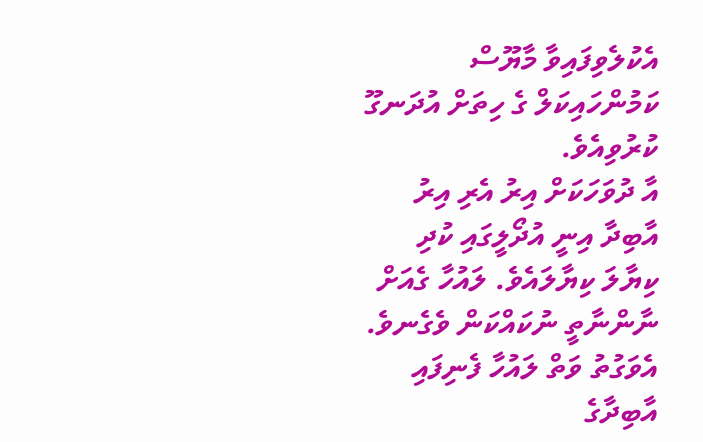އެކުލެވިފައިވާ މާޔޫސް ކަމުންހައިކަލް ގެ ހިތަށް އުދަނގޫ ކުރުވިއެވެ.
އާ ދުވަހަކަށް އިރު އެރި އިރު އާބިދާ އިނީ އުދޯލީގައި ކުދި ކިޔާލަ ކިޔާލައެވެ. ލައުހާ ގެއަށް ނާންނާތީ ނުކައްކަން ވެގެނވެ. އެވަގުތު ވަތް ލައުހާ ފެނިފައި އާބިދާގެ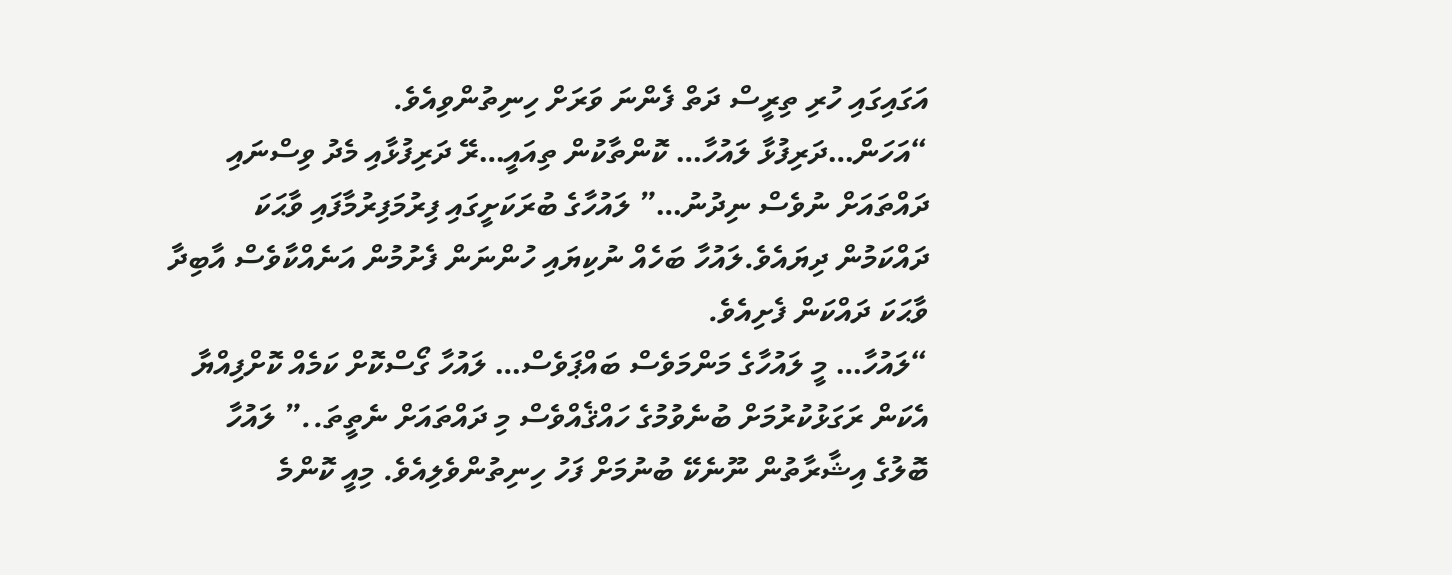އަގައިގައި ހުރި ތިރީސް ދަތް ފެންނަ ވަރަށް ހިނިތުންވިއެވެ.
“އަހަން…ދަރިފުޅާ ލައުހާ… ކޮންތާކުން ތިއައީ…ރޭ ދަރިފުޅާއި މެދު ވިސްނައި ދައްތައަށް ނުވެސް ނިދުނު…” ލައުހާގެ ބުރަކަށީގައި ފިރުމަފިރުމާފައި ވާޙަކަ ދައްކަމުން ދިޔައެވެ.ލައުހާ ބަހެއް ނުކިޔައި ހުންނަން ފެށުމުން އަނެއްކާވެސް އާބިދާ ވާޙަކަ ދައްކަން ފެށިއެވެ.
“ލައުހާ… މީ ލައުހާގެ މަންމަވެސް ބައްޕަވެސް… ލައުހާ ގޯސްކޮށް ކަމެއް ކޮށްފިއްޔާ އެކަން ރަގަޅުކުރުމަށް ބުނެވުމުގެ ހައްޤެއްވެސް މި ދައްތައަށް ނެތީތަ..” ލައުހާ ބޮލުގެ އިޝާރާތުން ނޫނެކޭ ބުނުމަށް ފަހު ހިނިތުންވެލިއެވެ. މިއީ ކޮންމެ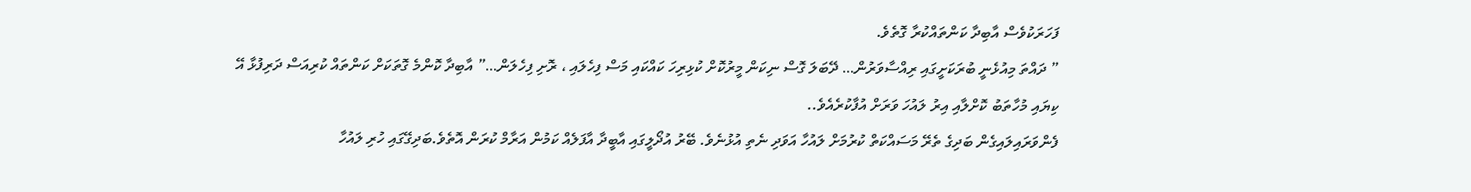ފަހަރަކުވެސް އާބިދާ ކަންތައްކުރާ ގޮތެވެ.
” ދައްތަ މިއުޅެނީ ބުރަކަށީގައި ރިއްސާވަރުން… ދޭބަލަ ގޮސް ނިކަން މީރުކޮށް ކުޅިރިހަ ކައްކައި މަސް ފިހެލައި ، ރޮށި ފިހެލަން…” އާބިދާ ކޮންމެ ގޮތަކަށް ކަންތައް ކުރިއަސް ދަރިފުޅާ އޭ ކިޔައި މުހާތަބު ކޮށްލާއި އިރު ލައުހަ ވަރަށް އުފާކުރެއެވެ..
ފެންވަރައިލައިގެން ބަދިގެ ތެރޭ މަސައްކަތް ކުރުމަށް ލައުހާ އަވަދި ނެތި އުޅުނެވެ. ބޭރު އުދޯލީގައި އާބީދާ އާފަލެއް ކަމުން އަރާމް ކުރަން އޮތެވެ.ބަދިގޭގައި ހުރި ލައުހާ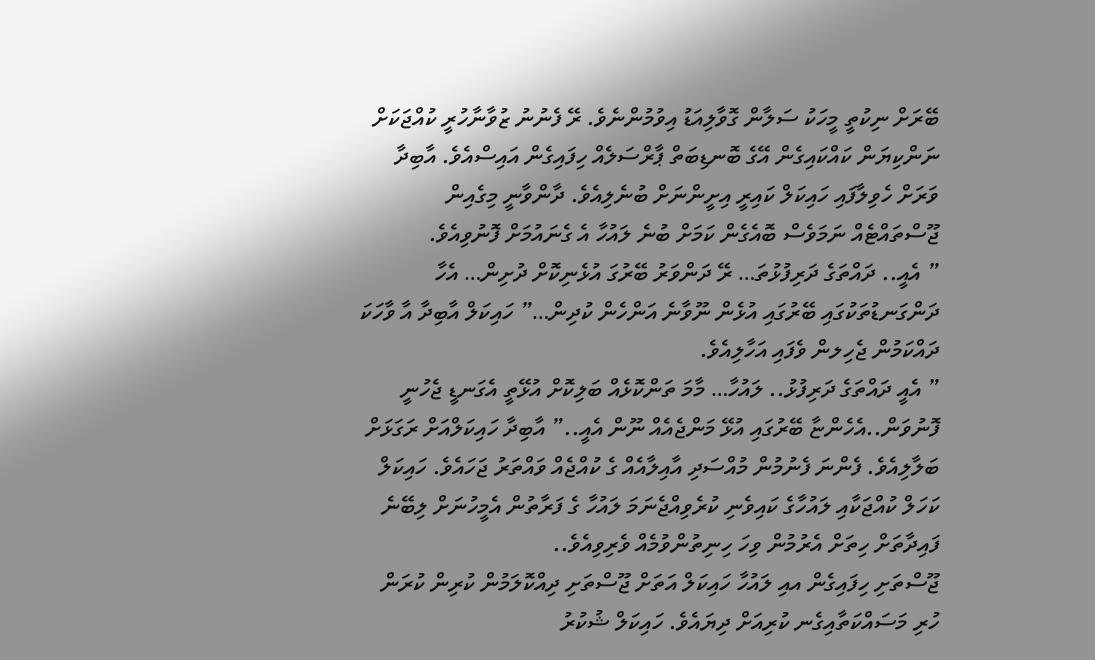ބޭރަށް ނިކުތީ މީހަކު ސަލާން ގޮވާލިއަޑު އިވުމުންނެވެ. ރޭ ފެނުނު ޒުވާނާހުރީ ކުއްޖަކަށް ނަންކިޔަން ކައްކައިގެން އޭގެ ބޮނޑިބަތް ޕާރްސަލެއް ހިފައިގެން އައިސްއެވެ. އާބިދާ ވަރަށް ހެވިލާފައި ހައިކަލް ކައިރީ އިށީންނަށް ބުނެލިއެވެ. ދާންވާނީ މިގެއިން ޖޫސްތައްޓެއް ނަމަވެސް ބޮއެގެން ކަމަށް ބުނެ ލައުހާ އެ ގެނައުމަށް ފޮނުވިއެވެ.
” އެއީ.. ދައްތަގެ ދަރިފުޅުތަ… ރޭ ދަންވަރު ބޭރުގަ އުޅެނިކޮށް ދުށިން… އެހާ ދަންގަނޑުތަކުގައި ބޭރުގައި އުޅެން ނޫވާނެ އަންހެން ކުދިން…” ހައިކަލް އާބިދާ އާ ވާހަކަ ދައްކަމުން ޖެހިލން ވެފައި އަހާލިއެވެ.
” އެއީ ދައްތަގެ ދަރިފުޅު.. ލައުހާ… މާމަ ތަންކޮޅެއް ބަލިކޮށް އުޅޭތީ އެގަނޑީ ޖެހުނީ ފޮނުވަން..އެހެންޏާ ބޭރުގައި އުޅޭ މަންޖެއެއް ނޫން އެއީ..” އާބިދާ ހައިކަލްއަށް ރަގަޅަށް ބަލާލިއެވެ. ފެންނަ ފެނުމުން މުއްސަދި އާއިލާއެއް ގެ ކުއްޖެއް ވައްތަރު ޖަހައެވެ. ހައިކަލް ކަހަލް ކުއްޖަކާއި ލައުހާގެ ކައިވެނި ކުރެވިއްޖެނަމަ ލައުހާ ގެ ފަރާތުން އެމީހުނަށް ލިބޭނެ ފައިދާތަށް ހިތަށް އެރުމުން ވިހަ ހިނިތުންވުމެއް ވެރިވިއެވެ..
ޖޫސްތަށި ހިފައިގެން އއި ލައުހާ ހައިކަލް އަތަށް ޖޫސްތަށި ދިއްކޮލަމުން ކުރިން ކުރަން ހުރި މަސައްކަތާއިގެނ ކުރިއަށް ދިޔައެވެ. ހައިކަލް ޝުކުރު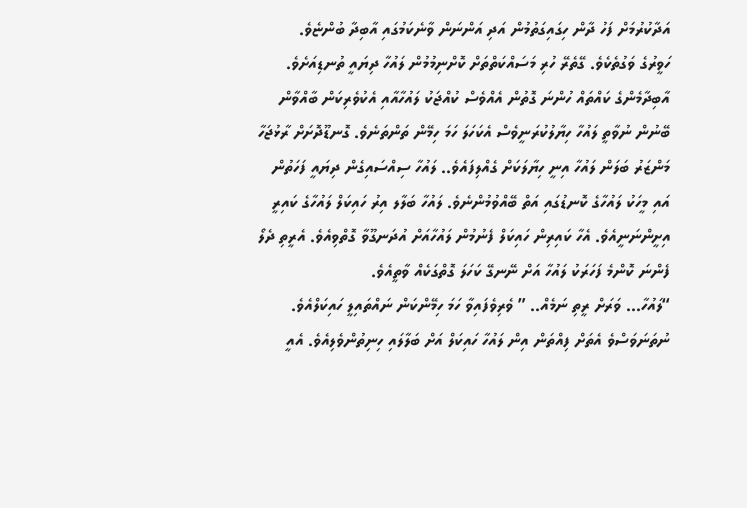އަދާކުރުމަށް ފަހު ދާން ހިގައިގަތުމުން އަދި އަންނަން ވާނެކަމުގައި އާބިދާ ބުންޏެވެ.
ހަވީރުގެ ވަގުތެކެވެ. ގޭތެރޭ ހުރި މަސައްކަތްތަށް ކޮށްނިމުމުން ލައުހާ ދިޔައީ ތުނޑިއަށެވެ. އާބިދާމެންގެ ކައްތައް ހުންނަ ގޮތުން އެއްވެސް ކުއްޖަކު ލައުހާއާއި އެކުވެރިކަން ބާއްވާން ބޭނުން ނުވާތީ ލައުހާ ހިޔާލުކުރަނީވެސް އެކަހަލަ ހަމަ ހިމޭން ތަންތަނެވެ. ގޮނޑޫދޮށަށް ރާޅުޖަހާ މަންޒަރު ބަލަން ލައުހާ އިނީ ހިޔާލަކަށް ގެއްލިފައެވެ.. ލައުހާ ސިއްސައިގެން ދިޔައީ ފަހަތުން އައި މީހަކު ލައުހާގެ ކޮނޑުގައި އަތް ބޭއްވުމުންނެވެ. ލައުހާ ބަލާލ އިރު ހައިކަލް ލައުހާގެ ކައިރީ އިށީންނަނީއެވެ. އެހާ ކައިރިން ހައިކަލް ފެނުމުން ލައުހާއަށް އުދަނގޫވާ ގޮތްވިއެވެ. އެރީތި ދެލޯ ފެންނަ ކޮންމެ ފަހަރަކު ލައުހާ އަށް ނޭނގޭ ކަހަލަ ގޮތްގަކެއް ވާތީއެވެ.
“ލައުހާ… ވަރަށް ރީތި ނަމެއް.. ” ވެރިވެފައިވާ ހަމަ ހިމޭންކަން ނައްތައިލީ ހައިކަލްއެވެ. ނުތަނަވަސްވެ އެތަށް ފިއްތަން އިން ލައުހާ ހައިކަލް އަށް ބަލާލައި ހިނިތުންވެލިއެވެ. އެއީ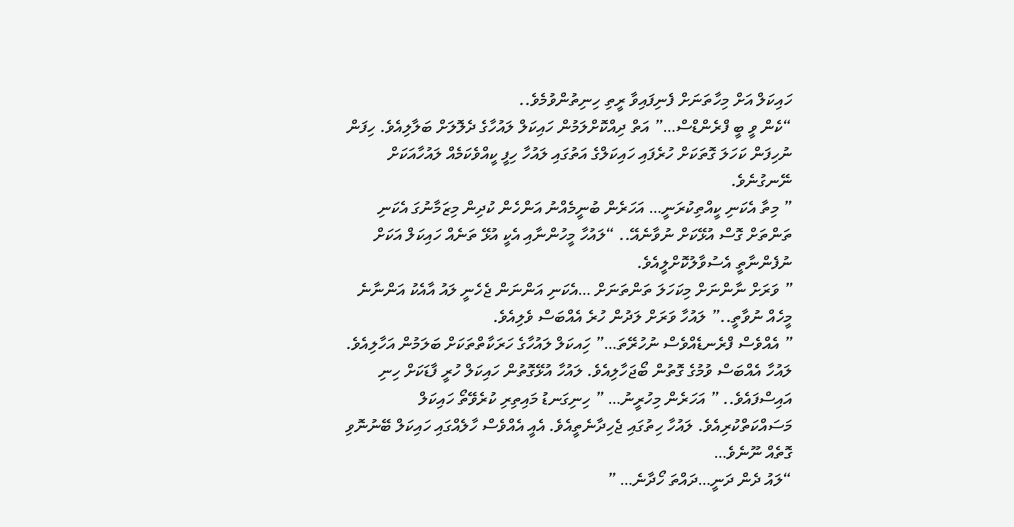ހައިކަލް އަށް މިހާތަނަށް ފެނިފައިވާ ރީތި ހިނިތުންވުމެވެ..
“ކެން ވީ ބީ ފްރެންޑްސް…” އަތް ދިއްކޮށްލަމުން ހައިކަލް ލައުހާގެ ދެލޮލަށް ބަލާލިއެވެ. ހިފަން ނުހިފަން ކަހަލަ ގޮތަކަށް ހުރެފައި ހައިކަލްގެ އަތުގައި ލައުހާ ހިފީ ކީއްވެކަމެއް ލައުހާއަކަށް ނޭނގުނެވެ.
” މިތާ އެކަނި ކީއްތިކުރަނީ… އަހަރެން ބުނީމެއްނު އަންހެން ކުދިން މިޒަމާނުގަ އެކަނި ތަންތަށް ގޮސް އުޅޭކަށް ނުވާނެއޭ.. “ލައުހާ މީހުންނާއި އެކީ އުޅޭ ތަނެއް ހައިކަލް އަކަށް ނުފެންނާތީ އެސުވާލުކޮށްލީއެވެ.
” ވަރަށް ނާންނަށް މިކަހަލަ ތަންތަނަށް …އެކަނި އަންނަން ޖެހެނީ ލައު އާއެކު އަންނާނެ މީހެއް ނުވާތީ..” ލައުހާ ވަރަށް ލަދުން ހުރެ އެއްބަސް ވެލިއެވެ.
” އެއްވެސް ފްރެނޑެއްވެސް ނުހުރޭތަ…” ހަިއކަލް ލައުހާގެ ހަރަކާތްތަކަށް ބަލަމުން އަހާލިއެވެ. ލައުހާ އެއްބަސް ވުމުގެ ގޮތުން ބޯޖަހާލިއެވެ. ލައުހާ އުޅޭގޮތުން ހައިކަލް ހުރީ ފާޑަކަށް ހިނި އައިސްފައެވެ.. ” އަހަރެން މިހުރީނު… ” ހިނިގަނޑު މައިތިރި ކުރެވޭތޯ ހައިކަލް މަސައްކަތްކުރިއެވެ. ލައުހާ ހިތުގައި ޖެހިދާނެތީއެވެ. އެއީ އެއްވެސް ހާލެއްގައި ހައިކަލް ބޭނުނޮވި ގޮތެއް ނޫނެވެ…
“ލައު ދެން ދަނީ…ދައްތަ ހޯދާނެ… ”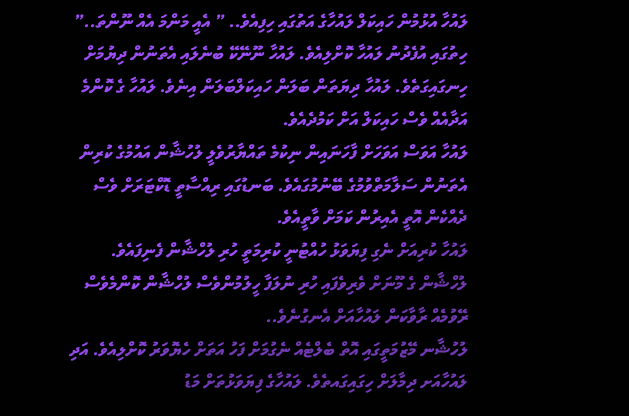ލައުހާ އުޅުމުން ހައިކަލް ލައުހާގެ އަތުގައި ހިފިއެވެ.. ” އެއީ މަންމަ އެއް ނޫންތަ..” ހިތުގައި އުފެދުނު ލައުހާ ކޮށްލިއެވެ. ލައުހާ ނޫނޭކޭ ބުނެލައި އެތަނުން ދިޔުމަށް ހިނގައިގަތެވެ. ލައުހާ ދިޔަތަން ބަލަން ހައިކަލްބަލަން އިނެވެ. ލައުހާ ގެ ކޮންމެ އަދާއެއް ވެސް ހައިކަލް އަށް ކަމުދެއެވެ.
ލައުހާ އަވަސް އަވަހަށް ފާހަނައިން ނިކުމެ ތައްޔާރުވެލީ ލުހުޝާން އައުމުގެ ކުރިން އެތަނުން ސަލާމަތްވުމުގެ ބޭނުމުގައެވެ. ބަނޑުގައި ރިއްސާތީ ޑޮކްޓަރަށް ވެސް ދެއްކެން އޮތީ އެއިރުން ކަމަށް ވާތީއެވެ.
ލައުހާ ކުރިއަށް ނެގި ފިޔަވަޅު ހުއްޓުނީ ކުރިމަތީ ހުރި ލުހްޝާން ފެނިފައެވެ. ލުހްޝާން ގެ މޫނަށް ވެރިވެފައި ހުރި ނުލަފާ ހީލުމުންވެސް ލުހްޝާން ކޮންމެވެސް ރޭވުމެއް ރާވާކަން ލައުހާއަށް އެނގުނެވެ..
ލުހުޝާނ މޭޒުމަތީގައި އޮތް ބެލްޓެއް ނެގުމަށް ފަހު އަތަށް ހެޔޮވަރު ކޮށްލިއެވެ. އަދި ލައުހާއަށ ދިމާލަށް ހިގައިގައތެވެ. ލައުހާގެ ފިޔަވަޅުތަށް މަޑު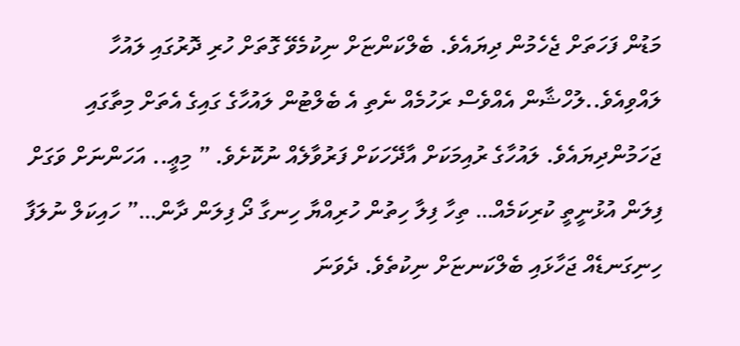މަޑުން ފަހަތަށް ޖެހެމުން ދިޔައެވެ. ބެލްކަންޏަށް ނިކުމެވޭ ގޮތަށް ހުރި ދޮރުގައި ލައުހާ ލައްވިއެވެ..ލުހްޝާން އެއްވެސް ރަހުމެއް ނެތި އެ ބެލްޓުން ލައުހާގެ ގައިގެ އެތަށް މިތާގައި ޖަހަމުންދިޔައެވެ. ލައުހާގެ ރުއިމަކަށް އާދޭހަކަށް ފަރުވާލެއް ނުކޮށެވެ. ” މިޢީ.. އަހަންނަށް ވަގަށް ފިލަން އުޅުނީތީ ކުރިކަމެއް… ތިހާ ފިލާ ހިތުން ހުރިއްޔާ ހިނގާ ދޯ ފިލަން ދާން…” ހައިކަލް ނުލަފާ ހިނިގަނޑެއް ޖަހާޅައި ބެލްކަނޏަށް ނިކުތެވެ. ދެވަނަ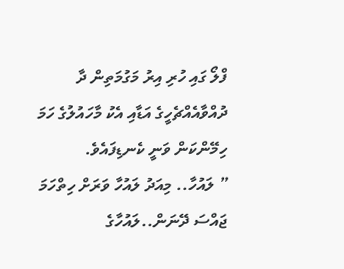ފްލޯ ގައި ހުރި އިރު މަގުމަތިން ދާ ދުއްވާއެއްޗެހީގެ އަޑާއި އެކު މާހައުލުގެ ހަމަ ހިމޭންކަން ވަނީ ކެނޑިފައެވެ.
” ލައުހާ.. މިއަދު ލައުހާ ވަރަށް ހިތްހަމަ ޖައްސަ ދޭނަން..ލައުހާގެ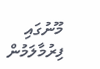މޫނުގައި ފިރުމާލަމުން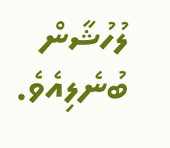ލުހުޝާން ބުނެލިއެވެ.